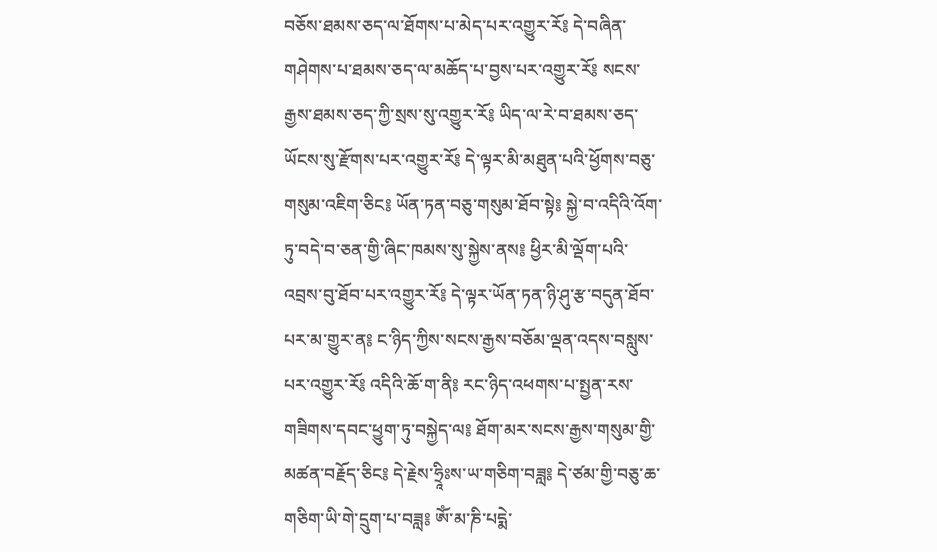བཅོས་ཐམས་ཅད་ལ་ཐོགས་པ་མེད་པར་འགྱུར་རོ༔ དེ་བཞིན་གཤེགས་པ་ཐམས་ཅད་ལ་མཆོད་པ་བྱས་པར་འགྱུར་རོ༔ སངས་རྒྱས་ཐམས་ཅད་ཀྱི་སྲས་སུ་འགྱུར་རོ༔ ཡིད་ལ་རེ་བ་ཐམས་ཅད་ཡོངས་སུ་རྫོགས་པར་འགྱུར་རོ༔ དེ་ལྟར་མི་མཐུན་པའི་ཕྱོགས་བཅུ་གསུམ་འཇིག་ཅིང༔ ཡོན་ཏན་བཅུ་གསུམ་ཐོབ་སྟེ༔ སྐྱེ་བ་འདིའི་འོག་ཏུ་བདེ་བ་ཅན་གྱི་ཞིང་ཁམས་སུ་སྐྱེས་ནས༔ ཕྱིར་མི་ལྡོག་པའི་འབྲས་བུ་ཐོབ་པར་འགྱུར་རོ༔ དེ་ལྟར་ཡོན་ཏན་ཉི་ཤུ་རྩ་བདུན་ཐོབ་པར་མ་གྱུར་ན༔ ང་ཉིད་ཀྱིས་སངས་རྒྱས་བཅོམ་ལྡན་འདས་བསླུས་པར་འགྱུར་རོ༔ འདིའི་ཆོ་ག་ནི༔ རང་ཉིད་འཕགས་པ་སྤྱན་རས་གཟིགས་དབང་ཕྱུག་ཏུ་བསྐྱེད་ལ༔ ཐོག་མར་སངས་རྒྱས་གསུམ་གྱི་མཚན་བརྗོད་ཅིང༔ དེ་རྗེས་ཧྲཱིཿས་ཡ་གཅིག་བཟླ༔ དེ་ཙམ་གྱི་བཅུ་ཆ་གཅིག་ཡི་གེ་དྲུག་པ་བཟླ༔ ཨོཾ་མ་ཎི་པདྨེ་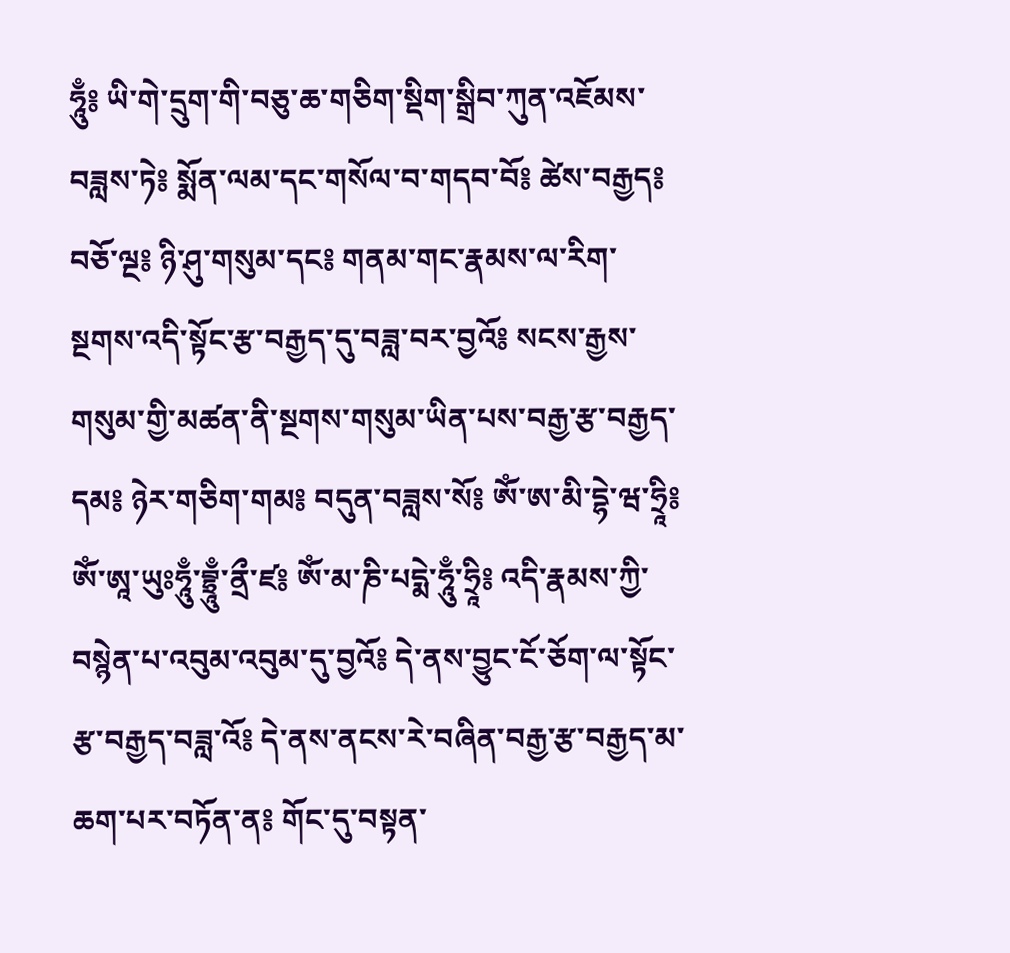ཧཱུྃ༔ ཡི་གེ་དྲུག་གི་བཅུ་ཆ་གཅིག་སྡིག་སྒྲིབ་ཀུན་འཇོམས་བཟླས་ཏེ༔ སྨོན་ལམ་དང་གསོལ་བ་གདབ་བོ༔ ཚེས་བརྒྱད༔ བཅོ་ལྔ༔ ཉི་ཤུ་གསུམ་དང༔ གནམ་གང་རྣམས་ལ་རིག་སྔགས་འདི་སྟོང་རྩ་བརྒྱད་དུ་བཟླ་བར་བྱའོ༔ སངས་རྒྱས་གསུམ་གྱི་མཚན་ནི་སྔགས་གསུམ་ཡིན་པས་བརྒྱ་རྩ་བརྒྱད་དམ༔ ཉེར་གཅིག་གམ༔ བདུན་བཟླས་སོ༔ ཨོཾ་ཨ་མི་དྷེ་ཝ་ཧྲཱི༔ ཨོཾ་ཨཱ་ཡུཿཧཱུྃ་བྷྲཱུྃ་ནྲྀ་ཛ༔ ཨོཾ་མ་ཎི་པདྨེ་ཧཱུྃ་ཧྲཱི༔ འདི་རྣམས་ཀྱི་བསྙེན་པ་འབུམ་འབུམ་དུ་བྱའོ༔ དེ་ནས་བྱུང་ངོ་ཅོག་ལ་སྟོང་རྩ་བརྒྱད་བཟླ་འོ༔ དེ་ནས་ནངས་རེ་བཞིན་བརྒྱ་རྩ་བརྒྱད་མ་ཆག་པར་བཏོན་ན༔ གོང་དུ་བསྟན་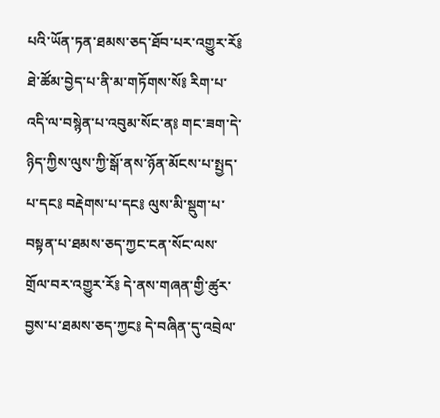པའི་ཡོན་ཏན་ཐམས་ཅད་ཐོབ་པར་འགྱུར་རོ༔ ཐེ་ཚོམ་བྱེད་པ་ནི་མ་གཏོགས་སོ༔ རིག་པ་འདི་ལ་བསྙེན་པ་འབུམ་སོང་ན༔ གང་ཟག་དེ་ཉིད་ཀྱིས་ལུས་ཀྱི་སྒོ་ནས་ཉོན་མོངས་པ་སྤྱད་པ་དང༔ བརྡེགས་པ་དང༔ ལུས་མི་སྡུག་པ་བསྟན་པ་ཐམས་ཅད་ཀྱང་ངན་སོང་ལས་གྲོལ་བར་འགྱུར་རོ༔ དེ་ནས་གཞན་གྱི་ཚུར་བྱས་པ་ཐམས་ཅད་ཀྱང༔ དེ་བཞིན་དུ་འབྲེལ་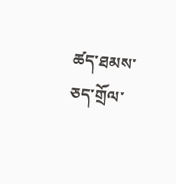ཚད་ཐམས་ཅད་གྲོལ་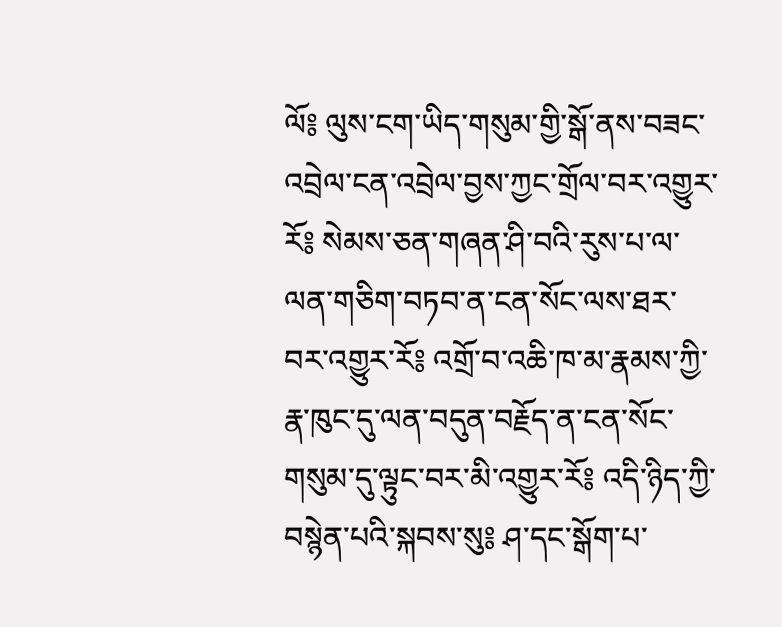ལོ༔ ལུས་ངག་ཡིད་གསུམ་གྱི་སྒོ་ནས་བཟང་འབྲེལ་ངན་འབྲེལ་བྱས་ཀྱང་གྲོལ་བར་འགྱུར་རོ༔ སེམས་ཅན་གཞན་ཤི་བའི་རུས་པ་ལ་ལན་གཅིག་བཏབ་ན་ངན་སོང་ལས་ཐར་བར་འགྱུར་རོ༔ འགྲོ་བ་འཆི་ཁ་མ་རྣམས་ཀྱི་རྣ་ཁུང་དུ་ལན་བདུན་བརྗོད་ན་ངན་སོང་གསུམ་དུ་ལྟུང་བར་མི་འགྱུར་རོ༔ འདི་ཉིད་ཀྱི་བསྙེན་པའི་སྐབས་སུ༔ ཤ་དང་སྒོག་པ་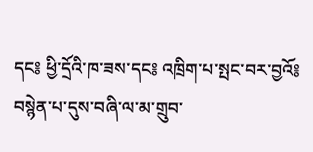དང༔ ཕྱི་དྲོའི་ཁ་ཟས་དང༔ འཁྲིག་པ་སྤང་བར་བྱའོ༔ བསྙེན་པ་དུས་བཞི་ལ་མ་གྲུབ་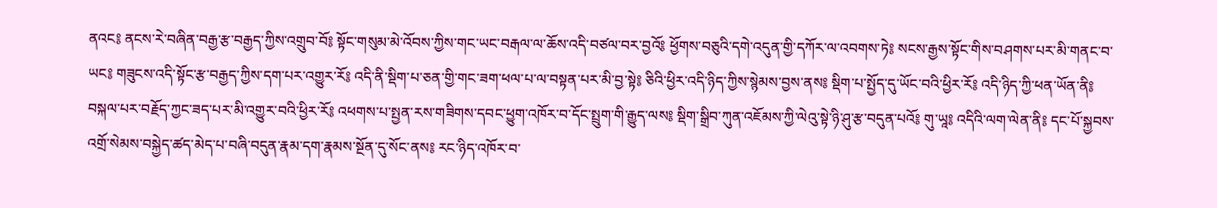ནའང༔ ནངས་རེ་བཞིན་བརྒྱ་རྩ་བརྒྱད་ཀྱིས་འགྲུབ་བོ༔ སྟོང་གསུམ་མེ་འོབས་ཀྱིས་གང་ཡང་བརྒལ་ལ་ཆོས་འདི་བཙལ་བར་བྱའོ༔ ཕྱོགས་བཅུའི་དགེ་འདུན་གྱི་དཀོར་ལ་འབགས་ཏེ༔ སངས་རྒྱས་སྟོང་གིས་བཤགས་པར་མི་གནང་བ་ཡང༔ གཟུངས་འདི་སྟོང་རྩ་བརྒྱད་ཀྱིས་དག་པར་འགྱུར་རོ༔ འདི་ནི་སྡིག་པ་ཅན་གྱི་གང་ཟག་ཕལ་པ་ལ་བསྟན་པར་མི་བྱ་སྟེ༔ ཅིའི་ཕྱིར་འདི་ཉིད་ཀྱིས་སྙེམས་བྱས་ནས༔ སྡིག་པ་སྤྱོད་དུ་ཡོང་བའི་ཕྱིར་རོ༔ འདི་ཉིད་ཀྱི་ཕན་ཡོན་ནི༔ བསྐལ་པར་བརྗོད་ཀྱང་ཟད་པར་མི་འགྱུར་བའི་ཕྱིར་རོ༔ འཕགས་པ་སྤྱན་རས་གཟིགས་དབང་ཕྱུག་འཁོར་བ་དོང་སྤྲུག་གི་རྒྱུད་ལས༔ སྡིག་སྒྲིབ་ཀུན་འཇོམས་ཀྱི་ལེའུ་སྟེ་ཉི་ཤུ་རྩ་བདུན་པའོ༔ གུ་ཡཱ༔ འདིའི་ལག་ལེན་ནི༔ དང་པོ་སྐྱབས་འགྲོ་སེམས་བསྐྱེད་ཚད་མེད་པ་བཞི་བདུན་རྣམ་དག་རྣམས་སྔོན་དུ་སོང་ནས༔ རང་ཉིད་འཁོར་བ་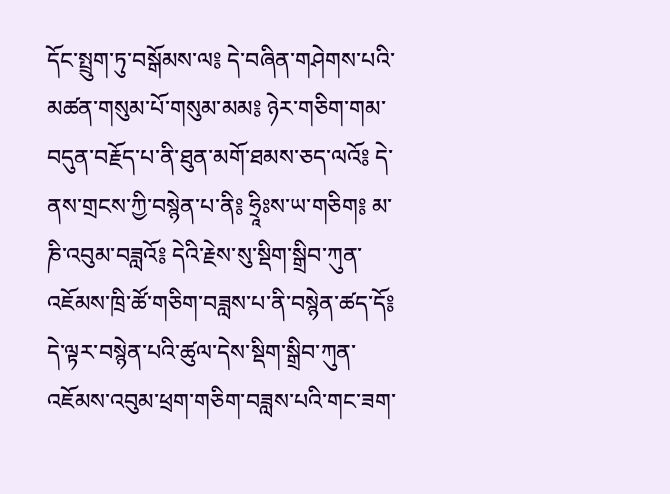དོང་སྤྲུག་ཏུ་བསྒོམས་ལ༔ དེ་བཞིན་གཤེགས་པའི་མཚན་གསུམ་པོ་གསུམ་མམ༔ ཉེར་གཅིག་གམ་བདུན་བརྗོད་པ་ནི་ཐུན་མགོ་ཐམས་ཅད་ལའོ༔ དེ་ནས་གྲངས་ཀྱི་བསྙེན་པ་ནི༔ ཧྲཱིཿས་ཡ་གཅིག༔ མ་ཎི་འབུམ་བཟླའོ༔ དེའི་རྗེས་སུ་སྡིག་སྒྲིབ་ཀུན་འཇོམས་ཁྲི་ཚོ་གཅིག་བཟླས་པ་ནི་བསྙེན་ཚད་དོ༔ དེ་ལྟར་བསྙེན་པའི་ཚུལ་དེས་སྡིག་སྒྲིབ་ཀུན་འཇོམས་འབུམ་ཕྲག་གཅིག་བཟླས་པའི་གང་ཟག་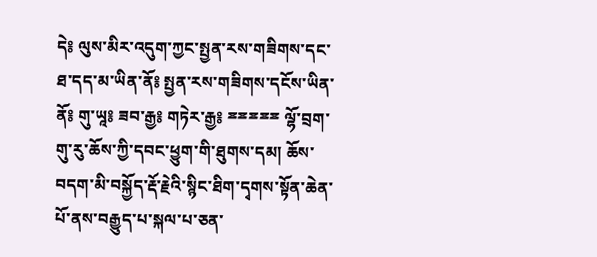དེ༔ ལུས་མིར་འདུག་ཀྱང་སྤྱན་རས་གཟིགས་དང་ཐ་དད་མ་ཡིན་ནོ༔ སྤྱན་རས་གཟིགས་དངོས་ཡིན་ནོ༔ གུ་ཡཱ༔ ཟབ་རྒྱ༔ གཏེར་རྒྱ༔ ྈྈྈྈྈ ལྷོ་བྲག་གུ་རུ་ཆོས་ཀྱི་དབང་ཕྱུག་གི་ཐུགས་དམ། ཆོས་བདག་མི་བསྐྱོད་རྡོ་རྗེའི་སྙིང་ཐིག་དྭགས་སྟོན་ཆེན་པོ་ནས་བརྒྱུད་པ་སྐལ་པ་ཅན་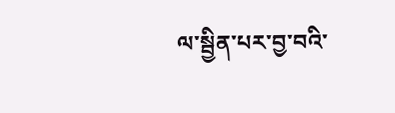ལ་སྦྱིན་པར་བྱ་བའི་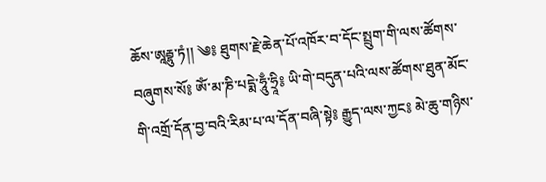ཆོས་ཨཱརྦྷུ་ཏཾ།། ༄༔ ཐུགས་རྗེ་ཆེན་པོ་འཁོར་བ་དོང་སྤྲུག་གི་ལས་ཚོགས་བཞུགས་སོ༔ ཨོཾ་མ་ཎི་པདྨེ་ཧཱུྃ་ཧྲཱི༔ ཡི་གེ་བདུན་པའི་ལས་ཚོགས་ཐུན་མོང་གི་འགྲོ་དོན་བྱ་བའི་རིམ་པ་ལ་དོན་བཞི་སྟེ༔ རྒྱུད་ལས་ཀྱང༔ མེ་ཆུ་གཉིས་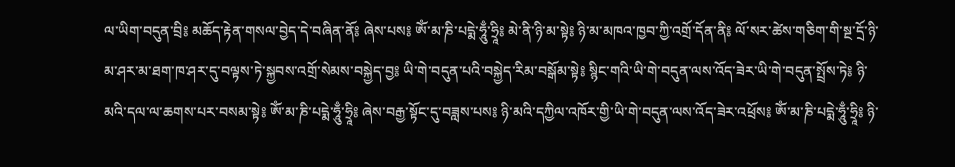ལ་ཡིག་བདུན་བྲི༔ མཆོད་རྟེན་གསལ་བྱེད་དེ་བཞིན་ནོ༔ ཞེས་པས༔ ཨོཾ་མ་ཎི་པདྨེ་ཧཱུྃ་ཧྲཱི༔ མེ་ནི་ཉི་མ་སྟེ༔ ཉི་མ་མཁའ་ཁྱབ་ཀྱི་འགྲོ་དོན་ནི༔ ལོ་སར་ཚེས་གཅིག་གི་སྔ་དྲོ་ཉི་མ་ཤར་མ་ཐག་ཁ་ཤར་དུ་བལྟས་ཏེ་སྐྱབས་འགྲོ་སེམས་བསྐྱེད་བྱ༔ ཡི་གེ་བདུན་པའི་བསྐྱེད་རིམ་བསྒོམ་སྟེ༔ སྙིང་གའི་ཡི་གེ་བདུན་ལས་འོད་ཟེར་ཡི་གེ་བདུན་སྤྲོས་ཏེ༔ ཉི་མའི་དལ་ལ་ཆགས་པར་བསམ་སྟེ༔ ཨོཾ་མ་ཎི་པདྨེ་ཧཱུྃ་ཧྲཱི༔ ཞེས་བརྒྱ་སྟོང་དུ་བཟླས་པས༔ ཉི་མའི་དཀྱིལ་འཁོར་གྱི་ཡི་གེ་བདུན་ལས་འོད་ཟེར་འཕྲོས༔ ཨོཾ་མ་ཎི་པདྨེ་ཧཱུྃ་ཧྲཱི༔ ཉི་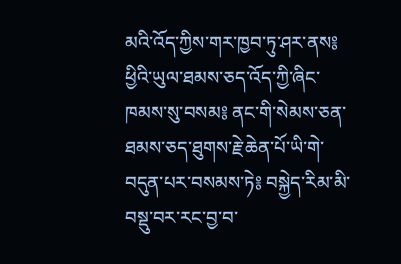མའི་འོད་ཀྱིས་གར་ཁྱབ་ཏུ་ཤར་ནས༔ ཕྱིའི་ཡུལ་ཐམས་ཅད་འོད་ཀྱི་ཞིང་ཁམས་སུ་བསམ༔ ནང་གི་སེམས་ཅན་ཐམས་ཅད་ཐུགས་རྗེ་ཆེན་པོ་ཡི་གེ་བདུན་པར་བསམས་ཏེ༔ བསྐྱེད་རིམ་མི་བསྡུ་བར་རང་བྱ་བ་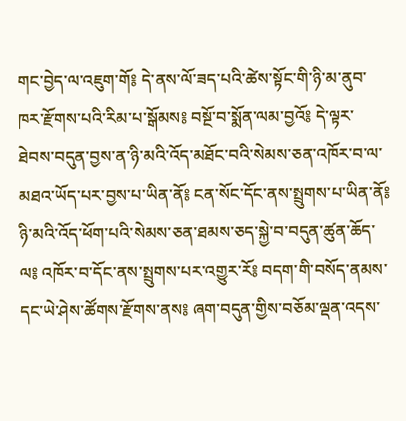གང་བྱེད་ལ་འཇུག་གོ༔ དེ་ནས་ལོ་ཟད་པའི་ཚེས་སྟོང་གི་ཉི་མ་ནུབ་ཁར་རྫོགས་པའི་རིམ་པ་སྒོམས༔ བསྔོ་བ་སྨོན་ལམ་བྱའོ༔ དེ་ལྟར་ཐེབས་བདུན་བྱས་ན་ཉི་མའི་འོད་མཐོང་བའི་སེམས་ཅན་འཁོར་བ་ལ་མཐའ་ཡོད་པར་བྱས་པ་ཡིན་ནོ༔ ངན་སོང་དོང་ནས་སྤྲུགས་པ་ཡིན་ནོ༔ ཉི་མའི་འོད་ཕོག་པའི་སེམས་ཅན་ཐམས་ཅད་སྐྱེ་བ་བདུན་ཚུན་ཆོད་ལ༔ འཁོར་བ་དོང་ནས་སྤྲུགས་པར་འགྱུར་རོ༔ བདག་གི་བསོད་ནམས་དང་ཡེ་ཤེས་ཚོགས་རྫོགས་ནས༔ ཞག་བདུན་གྱིས་བཅོམ་ལྡན་འདས་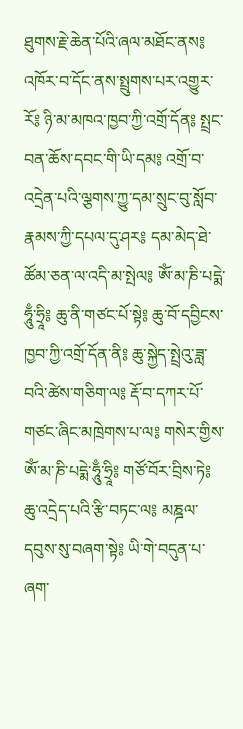ཐུགས་རྗེ་ཆེན་པོའི་ཞལ་མཐོང་ནས༔ འཁོར་བ་དོང་ནས་སྤྲུགས་པར་འགྱུར་རོ༔ ཉི་མ་མཁའ་ཁྱབ་ཀྱི་འགྲོ་དོན༔ སྤྲང་བན་ཆོས་དབང་གི་ཡི་དམ༔ འགྲོ་བ་འདྲེན་པའི་ལྕགས་ཀྱུ་དམ་སྲུང་བུ་སློབ་རྣམས་ཀྱི་དཔལ་དུ་ཤར༔ དམ་མེད་ཐེ་ཚོམ་ཅན་ལ་འདི་མ་སྤེལ༔ ཨོཾ་མ་ཎི་པདྨེ་ཧཱུྃ་ཧྲཱི༔ ཆུ་ནི་གཙང་པོ་སྟེ༔ ཆུ་བོ་དབྱིངས་ཁྱབ་ཀྱི་འགྲོ་དོན་ནི༔ ཆུ་སྐྱེད་སྤྲེའུ་ཟླ་བའི་ཚེས་གཅིག་ལ༔ རྡོ་བ་དཀར་པོ་གཙང་ཞིང་མཁྲེགས་པ་ལ༔ གསེར་གྱིས་ཨོཾ་མ་ཎི་པདྨེ་ཧཱུྃ་ཧྲཱི༔ གཙོ་བོར་བྲིས་ཏེ༔ ཆུ་འདྲེད་པའི་རྩི་བཏང་ལ༔ མཎྜལ་དབུས་སུ་བཞག་སྟེ༔ ཡི་གེ་བདུན་པ་ཞག་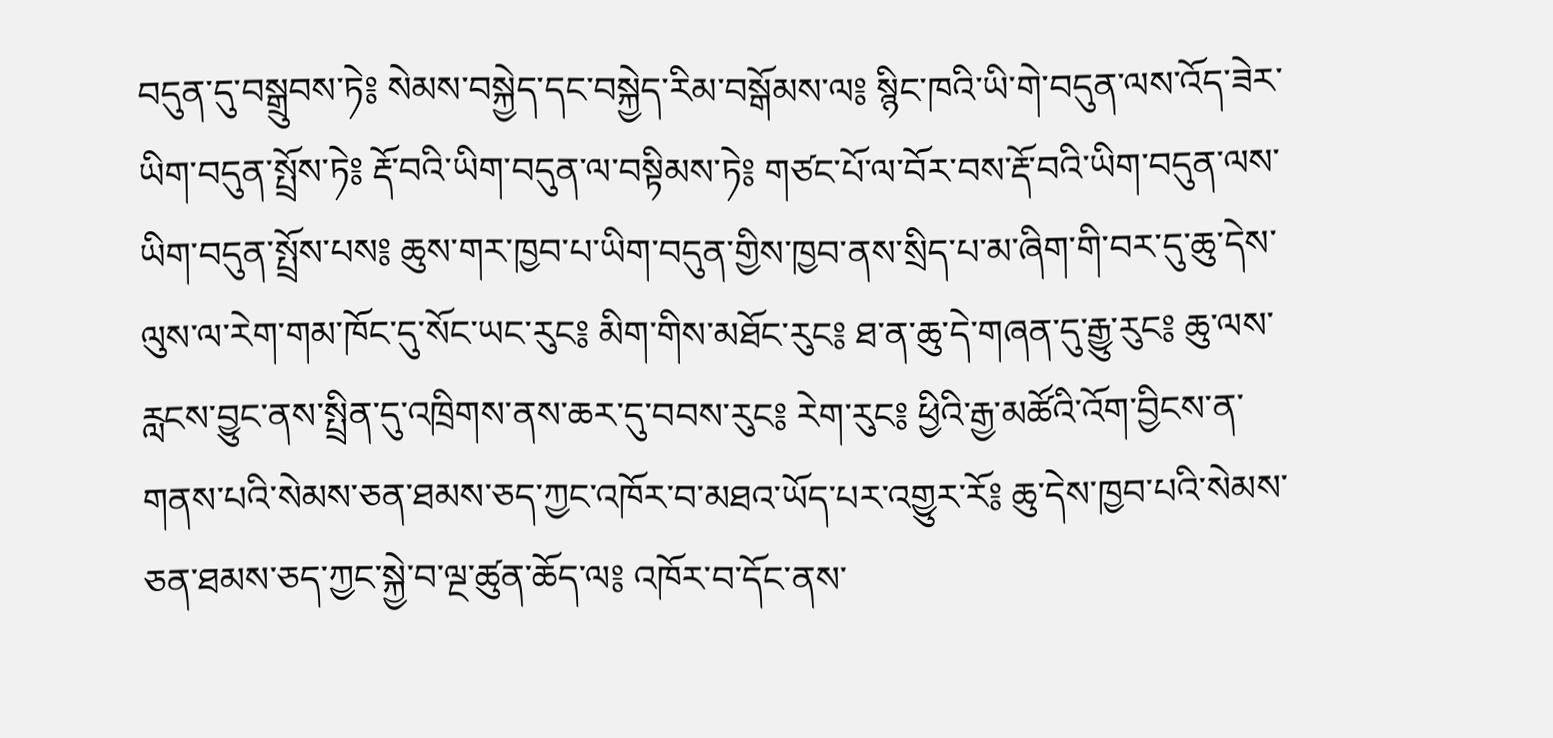བདུན་དུ་བསྒྲུབས་ཏེ༔ སེམས་བསྐྱེད་དང་བསྐྱེད་རིམ་བསྒོམས་ལ༔ སྙིང་ཁའི་ཡི་གེ་བདུན་ལས་འོད་ཟེར་ཡིག་བདུན་སྤྲོས་ཏེ༔ རྡོ་བའི་ཡིག་བདུན་ལ་བསྟིམས་ཏེ༔ གཙང་པོ་ལ་བོར་བས་རྡོ་བའི་ཡིག་བདུན་ལས་ཡིག་བདུན་སྤྲོས་པས༔ ཆུས་གར་ཁྱབ་པ་ཡིག་བདུན་གྱིས་ཁྱབ་ནས་སྲིད་པ་མ་ཞིག་གི་བར་དུ་ཆུ་དེས་ལུས་ལ་རེག་གམ་ཁོང་དུ་སོང་ཡང་རུང༔ མིག་གིས་མཐོང་རུང༔ ཐ་ན་ཆུ་དེ་གཞན་དུ་རྒྱུ་རུང༔ ཆུ་ལས་རླངས་བྱུང་ནས་སྤྲིན་དུ་འཁྲིགས་ནས་ཆར་དུ་བབས་རུང༔ རེག་རུང༔ ཕྱིའི་རྒྱ་མཚོའི་འོག་བྱིངས་ན་གནས་པའི་སེམས་ཅན་ཐམས་ཅད་ཀྱང་འཁོར་བ་མཐའ་ཡོད་པར་འགྱུར་རོ༔ ཆུ་དེས་ཁྱབ་པའི་སེམས་ཅན་ཐམས་ཅད་ཀྱང་སྐྱེ་བ་ལྔ་ཚུན་ཆོད་ལ༔ འཁོར་བ་དོང་ནས་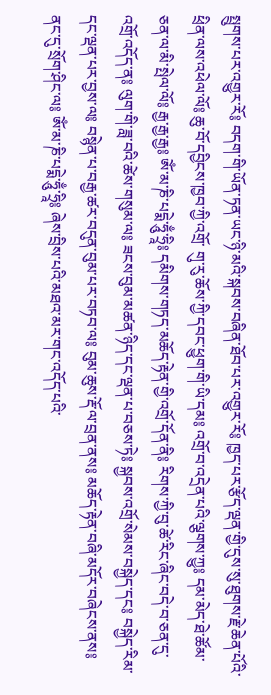སྤྲུགས་པར་འགྱུར་རོ༔ བདག་གི་ཡོན་ཏན་ཡང་ཉི་མའི་སྐབས་བཞིན་ཐོབ་པར་འགྱུར་རོ༔ ཁྱད་པར་རྩོད་ལྡན་གྱི་དུས་སུ་ཐུགས་རྗེ་ཆེན་པོའི་ཕྲིན་ལས་འཕེལ་ལོ༔ ཆུ་བོ་དབྱིངས་ཁྱབ་ཀྱི་འགྲོ་ གུ་རུ་ཆོས་ཀྱི་དབང་ཕྱུག་གི་ཡི་དམ༔ འགྲོ་བ་འདྲེན་པའི་ལྕགས་ཀྱུ༔ དམ་མེད་ཐེ་ཚོམ་ཅན་ལ་མི་སྤེལ་ལོ༔ རྒྱ་རྒྱ་རྒྱ༔ ཨོཾ་མ་ཎི་པདྨེ་ཧཱུྃ་ཧྲཱི༔ དམིགས་གཏད་མཆོད་རྟེན་གྱི་འགྲོ་དོན་ནི༔ རིགས་ཀྱི་བུ་ཚེ་རིང་ཞིང་བདེ་བ་ཅན་དུ་འགྲོ་འདོད་ན༔ ལུག་གི་ཟླ་བའི་ཚེས་གསུམ་ལ༔ ཟངས་བུམ་མཚན་ཉིད་དང་ལྡན་པ་བཅས་ཏེ༔ སྐྱབས་འགྲོ་སེམས་བསྐྱེད་དང༔ བསྐྱེད་རིམ་དང་ལྡན་པར་བྱས་ལ༔ བསྙེན་པ་བརྒྱ་ཚར་བདུན་བུམ་པར་བཏབ་ལ༔ བུམ་ཆུས་རྡོ་ལ་བྲན་ནས༔ མཆོད་རྟེན་བཞི་མདོར་བཞེངས་ནས༔ ནང་དུ་སྲོག་ཤིང་ལ༔ ཨོཾ་མ་ཎི་པདྨེ་ཧཱུྃ་ཧྲཱི༔ ཞེས་བྲིས་པའི་མཐའ་མར་གང་འདོད་པའི་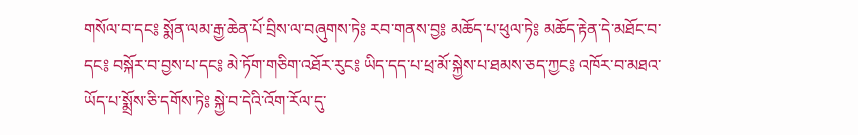གསོལ་བ་དང༔ སྨོན་ལམ་རྒྱ་ཆེན་པོ་བྲིས་ལ་བཞུགས་ཏེ༔ རབ་གནས་བྱ༔ མཆོད་པ་ཕུལ་ཏེ༔ མཆོད་རྟེན་དེ་མཐོང་བ་དང༔ བསྐོར་བ་བྱས་པ་དང༔ མེ་ཏོག་གཅིག་འཐོར་རུང༔ ཡིད་དད་པ་ཕྲ་མོ་སྐྱེས་པ་ཐམས་ཅད་ཀྱང༔ འཁོར་བ་མཐའ་ཡོད་པ་སྨྲོས་ཅི་དགོས་ཏེ༔ སྐྱེ་བ་དེའི་འོག་རོལ་དུ་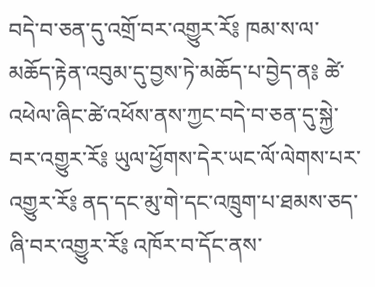བདེ་བ་ཅན་དུ་འགྲོ་བར་འགྱུར་རོ༔ ཁམ་ས་ལ་མཆོད་རྟེན་འབུམ་དུ་བྱས་ཏེ་མཆོད་པ་བྱེད་ན༔ ཚེ་འཕེལ་ཞིང་ཚེ་འཕོས་ནས་ཀྱང་བདེ་བ་ཅན་དུ་སྐྱེ་བར་འགྱུར་རོ༔ ཡུལ་ཕྱོགས་དེར་ཡང་ལོ་ལེགས་པར་འགྱུར་རོ༔ ནད་དང་མུ་གེ་དང་འཁྲུག་པ་ཐམས་ཅད་ཞི་བར་འགྱུར་རོ༔ འཁོར་བ་དོང་ནས་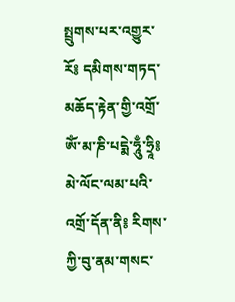སྤྲུགས་པར་འགྱུར་རོ༔ དམིགས་གཏད་མཆོད་རྟེན་གྱི་འགྲོ་ ཨོཾ་མ་ཎི་པདྨེ་ཧཱུྃ་ཧྲཱི༔ མེ་ལོང་ལམ་པའི་འགྲོ་དོན་ནི༔ རིགས་ཀྱི་བུ་ནམ་གསང་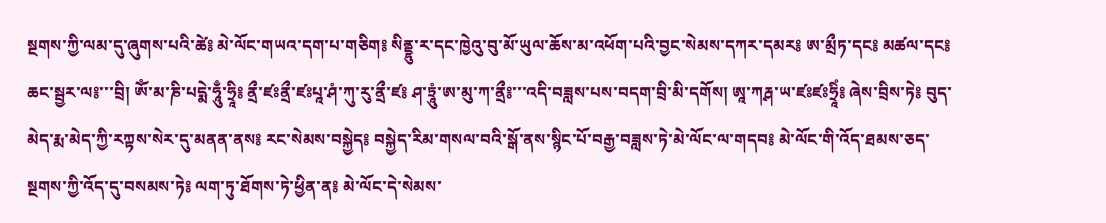སྔགས་ཀྱི་ལམ་དུ་ཞུགས་པའི་ཚེ༔ མེ་ལོང་གཡའ་དག་པ་གཅིག༔ སིནྡྷུ་ར་དང་ཁྱེའུ་བུ་མོ་ཡུལ་ཆོས་མ་འཕོག་པའི་བྱང་སེམས་དཀར་དམར༔ ཨ་མྲྀཏ་དང༔ མཚལ་དང༔ ཆང་སྦྱར་ལ༔་་་བྲི། ཨོཾ་མ་ཎི་པདྨེ་ཧཱུྃ་ཧྲཱི༔ ནྲྀ་ཛཿནྲྀ་ཛཿཔཱ་ཤཾ་ཀུ་རུ་ནྲྀ་ཛ༔ ཤ་ཏྲཱུཾ་ཨ་མུ་ཀ་ནྲྀ༔་་་འདི་བཟླས་པས་བདག་བྲི་མི་དགོས། ཨཱ་ཀརྴ་ཡ་ཛཿཛཿཧྲཱིཾ༔ ཞེས་བྲིས་ཏེ༔ བུད་མེད་རྨ་མེད་ཀྱི་རཀྟས་སེར་དུ་མནན་ནས༔ རང་སེམས་བསྐྱེད༔ བསྐྱེད་རིམ་གསལ་བའི་སྒོ་ནས་སྙིང་པོ་བརྒྱ་བཟླས་ཏེ་མེ་ལོང་ལ་གདབ༔ མེ་ལོང་གི་འོད་ཐམས་ཅད་སྔགས་ཀྱི་འོད་དུ་བསམས་ཏེ༔ ལག་ཏུ་ཐོགས་ཏེ་ཕྱིན་ན༔ མེ་ལོང་དེ་སེམས་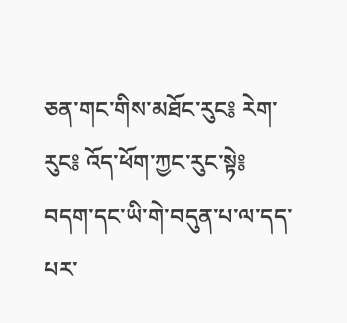ཅན་གང་གིས་མཐོང་རུང༔ རེག་རུང༔ འོད་ཕོག་ཀྱང་རུང་སྟེ༔ བདག་དང་ཡི་གེ་བདུན་པ་ལ་དད་པར་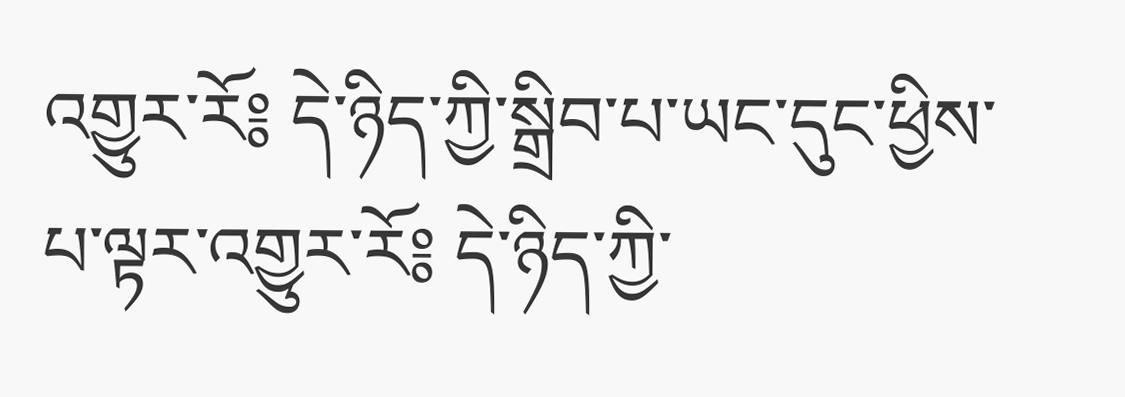འགྱུར་རོ༔ དེ་ཉིད་ཀྱི་སྒྲིབ་པ་ཡང་དུང་ཕྱིས་པ་ལྟར་འགྱུར་རོ༔ དེ་ཉིད་ཀྱི་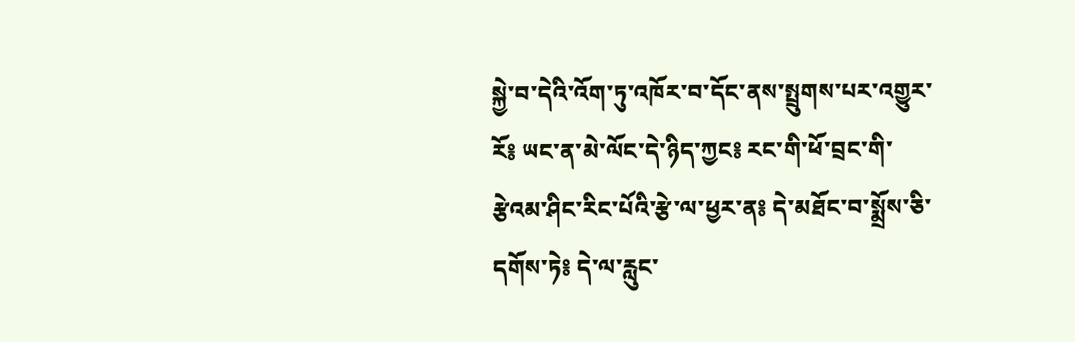སྐྱེ་བ་དེའི་འོག་ཏུ་འཁོར་བ་དོང་ནས་སྤྲུགས་པར་འགྱུར་རོ༔ ཡང་ན་མེ་ལོང་དེ་ཉིད་ཀྱང༔ རང་གི་ཕོ་བྲང་གི་རྩེའམ་ཤིང་རིང་པོའི་རྩེ་ལ་ཕྱར་ན༔ དེ་མཐོང་བ་སྨྲོས་ཅི་དགོས་ཏེ༔ དེ་ལ་རླུང་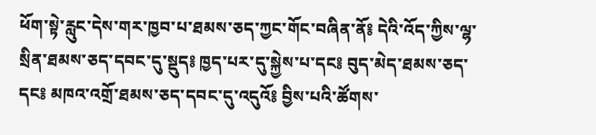ཕོག་སྟེ་རླུང་དེས་གར་ཁྱབ་པ་ཐམས་ཅད་ཀྱང་གོང་བཞིན་ནོ༔ དེའི་འོད་ཀྱིས་ལྷ་སྲིན་ཐམས་ཅད་དབང་དུ་སྡུད༔ ཁྱད་པར་དུ་སྐྱེས་པ་དང༔ བུད་མེད་ཐམས་ཅད་དང༔ མཁའ་འགྲོ་ཐམས་ཅད་དབང་དུ་འདུའོ༔ བྱིས་པའི་ཚོགས་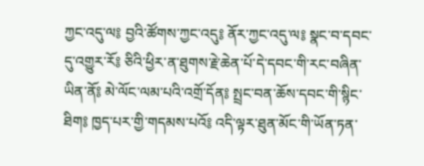ཀྱང་འདུ་ལ༔ བྱའི་ཚོགས་ཀྱང་འདུ༔ ནོར་ཀྱང་འདུ་ལ༔ སྣང་བ་དབང་དུ་འགྱུར་རོ༔ ཅིའི་ཕྱིར་ན་ཐུགས་རྗེ་ཆེན་པོ་དེ་དབང་གི་རང་བཞིན་ཡིན་ནོ༔ མེ་ལོང་ལམ་པའི་འགྲོ་དོན༔ སྤྲང་བན་ཆོས་དབང་གི་སྙིང་ཐིག༔ ཁྱད་པར་གྱི་གདམས་པའོ༔ འདི་ལྟར་ཐུན་མོང་གི་ཡོན་ཏན་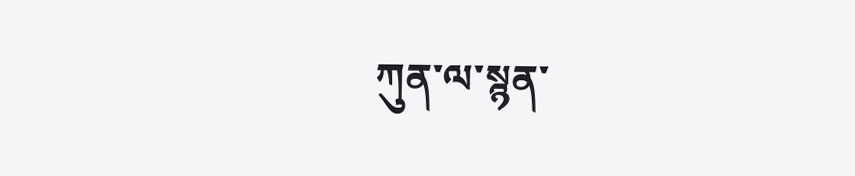ཀུན་ལ་སྙན་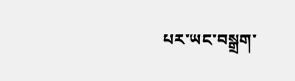པར་ཡང་བསྒྲག་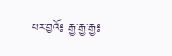པར་བྱའོ༔ རྒྱ་རྒྱ་རྒྱ༔